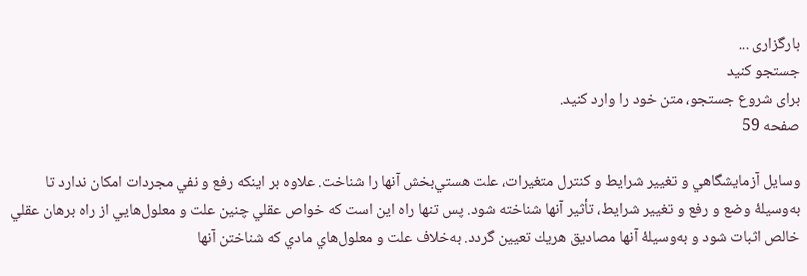بارگزاری ...
جستجو کنید
برای شروع جستجو، متن خود را وارد کنید.
صفحه 59

وسايل آزمايشگاهي و تغيير شرايط و كنترل متغيرات، علت هستي‌بخش آنها را شناخت. علاوه بر اينكه رفع و نفي مجردات امكان ندارد تا به‌وسيلهٔ وضع و رفع و تغيير شرايط، تأثير آنها شناخته شود. پس تنها راه اين است كه خواص عقلي چنين علت و معلول‌هايي از راه برهان عقلي خالص اثبات شود و به‌وسيلهٔ آنها مصاديق هريك تعيين گردد. به‌خلاف علت و معلول‌هاي مادي كه شناختن آنها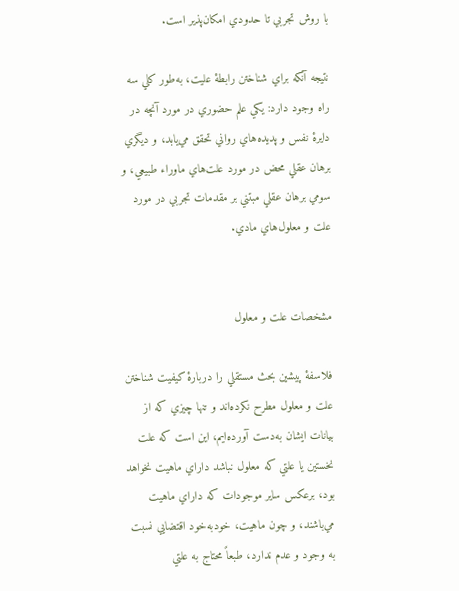با روش تجربي تا حدودي امكان‌پذير است.

نتيجه آنكه براي شناختن رابطهٔ عليت، به‌طور كلي سه راه وجود دارد: يكي علم حضوري در مورد آنچه در دايرهٔ نفس و پديده‌هاي رواني تحقق مي‌يابد، و ديگري برهان عقلي محض در مورد علت‌هاي ماوراء طبيعي، و سومي برهان عقلي مبتني بر مقدمات تجربي در مورد علت و معلول‌هاي مادي.


مشخصات علت و معلول

فلاسفهٔ پيشين بحث مستقلي را دربارهٔ كيفيت شناختن علت و معلول مطرح نكرده‌اند و تنها چيزي كه از بيانات ايشان به‌دست آورده‌ايم، اين است كه علت نخستين يا علتي كه معلول نباشد داراي ماهيت نخواهد بود، برعكس ساير موجودات كه داراي ماهيت مي‌باشند، و چون ماهيت، خودبه‌خود اقتضايي نسبت به وجود و عدم ندارد، طبعاً محتاج به علتي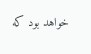خواهد بود كه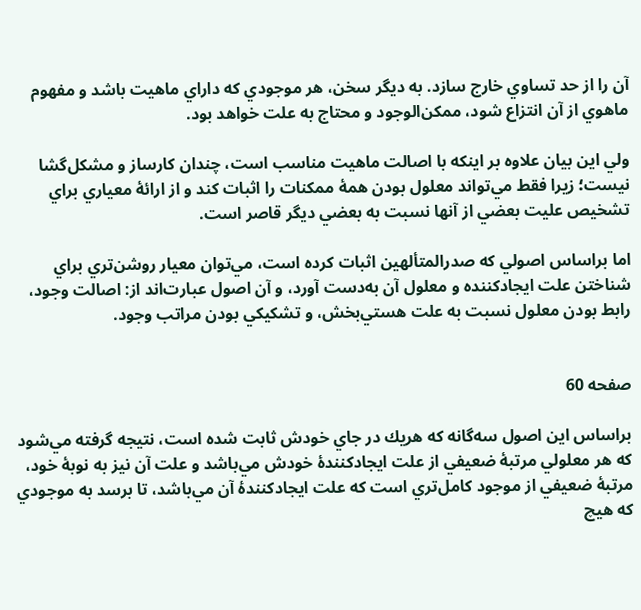آن را از حد تساوي خارج سازد. به ديگر سخن، هر موجودي كه داراي ماهيت باشد و مفهوم ماهوي از آن انتزاع شود، ممكن‌الوجود و محتاج به علت خواهد بود.

ولي اين بيان علاوه بر اينكه با اصالت ماهيت مناسب است، چندان كارساز و مشكل‌گشا نيست؛ زيرا فقط مي‌تواند معلول بودن همهٔ ممكنات را اثبات كند و از ارائهٔ معياري براي تشخيص عليت بعضي از آنها نسبت به بعضي ديگر قاصر است.

اما براساس اصولي كه صدرالمتألهين اثبات كرده است، مي‌توان معيار روشن‌تري براي شناختن علت ايجاد‌كننده و معلول آن به‌دست آورد، و آن اصول عبارت‌اند از: اصالت وجود، رابط بودن معلول نسبت به علت هستي‌بخش، و تشكيكي بودن مراتب وجود.


صفحه 60

براساس اين اصول سه‌گانه كه هريك در جاي خودش ثابت شده است، نتيجه گرفته مي‌شود كه هر معلولي مرتبهٔ ضعيفي از علت ايجاد‌كنندهٔ خودش مي‌باشد و علت آن نيز به نوبهٔ خود، مرتبهٔ ضعيفي از موجود كامل‌تري است كه علت ايجاد‌كنندهٔ آن مي‌باشد، تا برسد به موجودي كه هيچ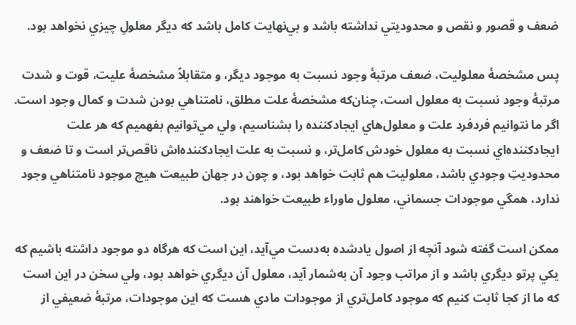ضعف و قصور و نقص و محدوديتي نداشته باشد و بي‌نهايت كامل باشد كه ديگر معلولِ چيزي نخواهد بود.

پس مشخصهٔ معلوليت، ضعف مرتبهٔ وجود نسبت به موجود ديگر، و متقابلاً مشخصهٔ عليت، قوت و شدت مرتبهٔ وجود نسبت به معلول است، چنان‌كه مشخصهٔ علت مطلق، نامتناهي بودن شدت و كمال وجود است. اگر ما نتوانيم فرد‌فرد علت و معلول‌هاي ايجادكننده را بشناسيم، ولي مي‌توانيم بفهميم كه هر علت ايجادکننده‌اي نسبت به معلول خودش كامل‌تر، و نسبت به علت ايجاد‌كننده‌اش ناقص‌تر است و تا ضعف و محدوديتِ وجودي باشد، معلوليت هم ثابت خواهد بود، و چون در جهان طبيعت هيچ موجود نامتناهي وجود ندارد، همگي موجودات جسماني، معلول ماوراء طبيعت خواهند بود.

ممكن است گفته شود آنچه از اصول يادشده به‌دست مي‌آيد، اين است كه هرگاه دو موجود داشته باشيم كه يكي پرتو ديگري باشد و از مراتب وجود آن به‌شمار آيد، معلول آن ديگري خواهد بود، ولي سخن در اين است كه ما از كجا ثابت كنيم كه موجود كامل‌تري از موجودات مادي هست كه اين موجودات، مرتبهٔ ضعيفي از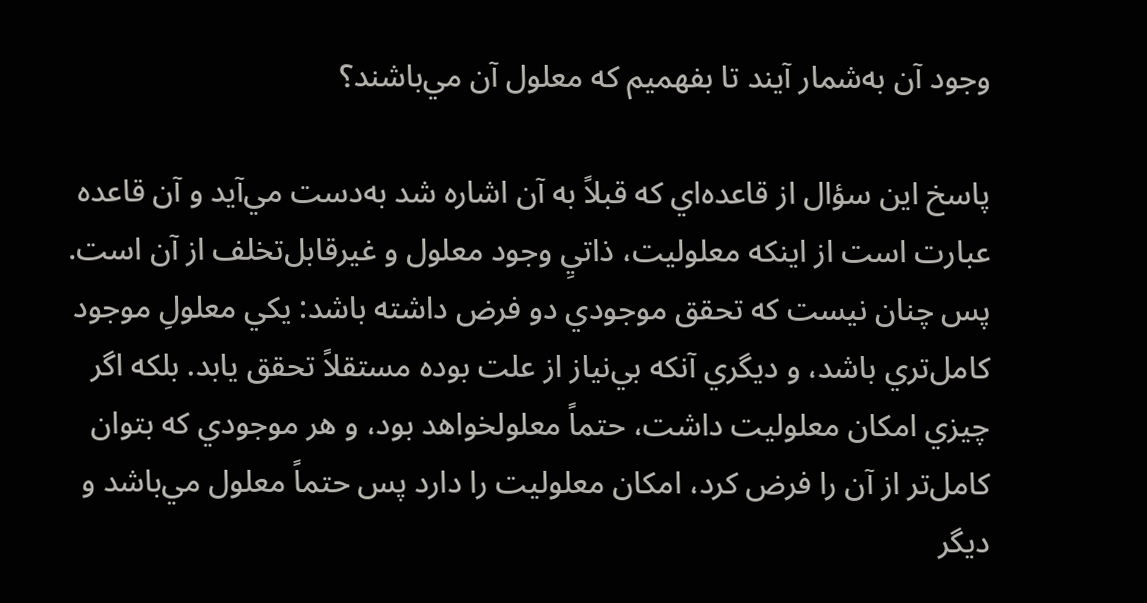وجود آن به‌شمار ‌آيند تا بفهميم كه معلول آن مي‌باشند؟

پاسخ اين سؤال از قاعده‌اي كه قبلاً به آن اشاره شد به‌‌دست مي‌آيد و آن قاعده عبارت است از اينكه معلوليت، ذاتيِ وجود معلول و غيرقابل‌تخلف از آن است. پس چنان نيست كه تحقق موجودي دو فرض داشته باشد: يكي‌ معلولِ موجود كامل‌تري باشد، و ديگري آنكه بي‌‌نياز از علت بوده مستقلاً تحقق يابد. بلكه اگر چيزي امكان معلوليت داشت، حتماً معلولخواهد بود، و هر موجودي كه بتوان كامل‌تر از آن را فرض کرد، امكان معلوليت را دارد پس حتماً معلول مي‌باشد و ديگر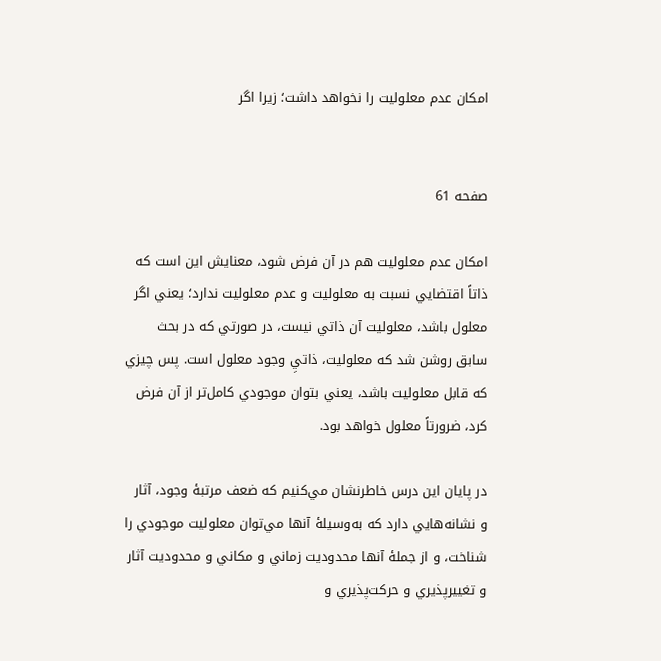امكان عدم معلوليت را نخواهد داشت؛ زيرا اگر


صفحه 61

امكان عدم معلوليت هم در آن فرض شود، معنايش اين است كه ذاتاً اقتضايي نسبت به معلوليت و عدم معلوليت ندارد؛ يعني اگر معلول باشد، معلوليت آن ذاتي نيست، در صورتي كه در بحث سابق روشن شد كه معلوليت، ذاتيِ وجود معلول است. پس چيزي كه قابل معلوليت باشد، يعني بتوان موجودي كامل‌تر از آن فرض كرد، ضرورتاً معلول خواهد بود.

در پايان اين درس خاطرنشان مي‌كنيم كه ضعف مرتبهٔ وجود، آثار و نشانه‌هايي دارد كه به‌وسيلهٔ آنها مي‌توان معلوليت موجودي را شناخت، و از جملهٔ آنها محدوديت زماني و مكاني و محدوديت آثار و تغييرپذيري و حركت‌پذيري و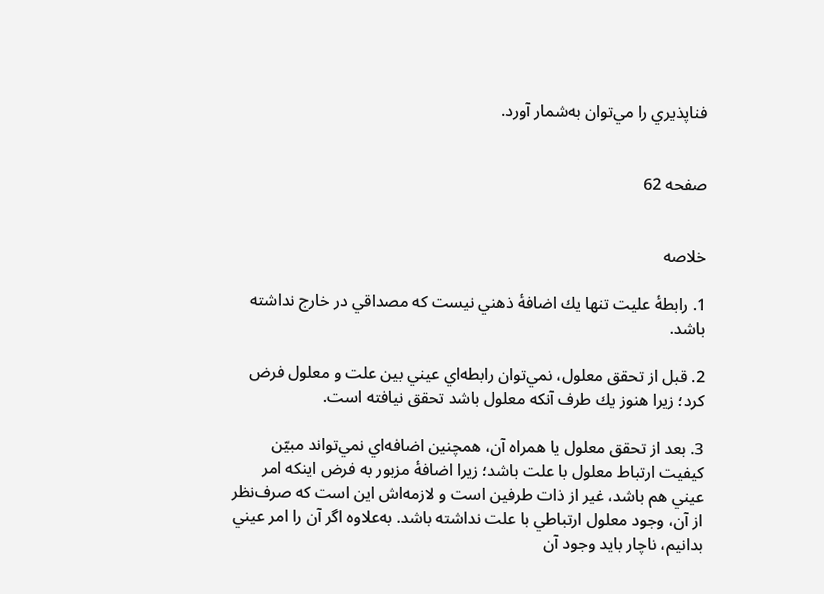فناپذيري را مي‌توان به‌شمار آورد.


صفحه 62


خلاصه

1. رابطهٔ عليت تنها يك اضافهٔ ذهني نيست كه مصداقي در خارج نداشته باشد.

2. قبل از تحقق معلول، نمي‌توان رابطه‌اي عيني بين علت و معلول فرض كرد؛ زيرا هنوز يك طرف آنكه معلول باشد تحقق نيافته است.

3. بعد از تحقق معلول يا همراه آن، همچنين اضافه‌اي نمي‌تواند مبيّن كيفيت ارتباط معلول با علت باشد؛ زيرا اضافهٔ مزبور به فرض اينكه امر عيني هم باشد، غير از ذات طرفين است و لازمه‌اش اين است كه صرف‌نظر از آن، وجود معلول ارتباطي با علت نداشته باشد. به‌علاوه اگر آن را امر عيني بدانيم، ناچار بايد وجود آن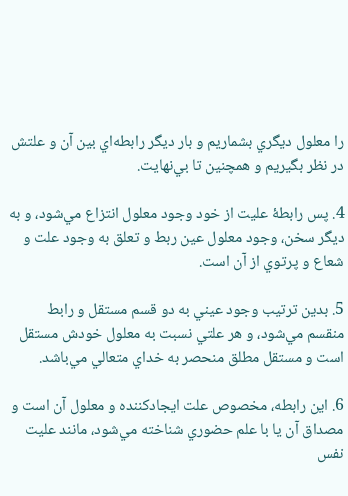را معلول ديگري بشماريم و بار ديگر رابطه‌اي بين آن و علتش در نظر بگيريم و همچنين تا بي‌نهايت.

4. پس رابطهٔ عليت از خود وجود معلول انتزاع مي‌شود، و به ديگر سخن، وجود معلول عين ربط و تعلق به وجود علت و شعاع و پرتوي از آن است.

5. بدين ترتيب وجود عيني به دو قسم مستقل و رابط منقسم مي‌شود، و هر علتي نسبت به معلول خودش مستقل است و مستقل مطلق منحصر به خداي متعالي مي‌باشد.

6. اين رابطه، مخصوص علت ايجادكننده و معلول آن است و مصداق آن يا با علم حضوري شناخته مي‌شود، مانند عليت نفس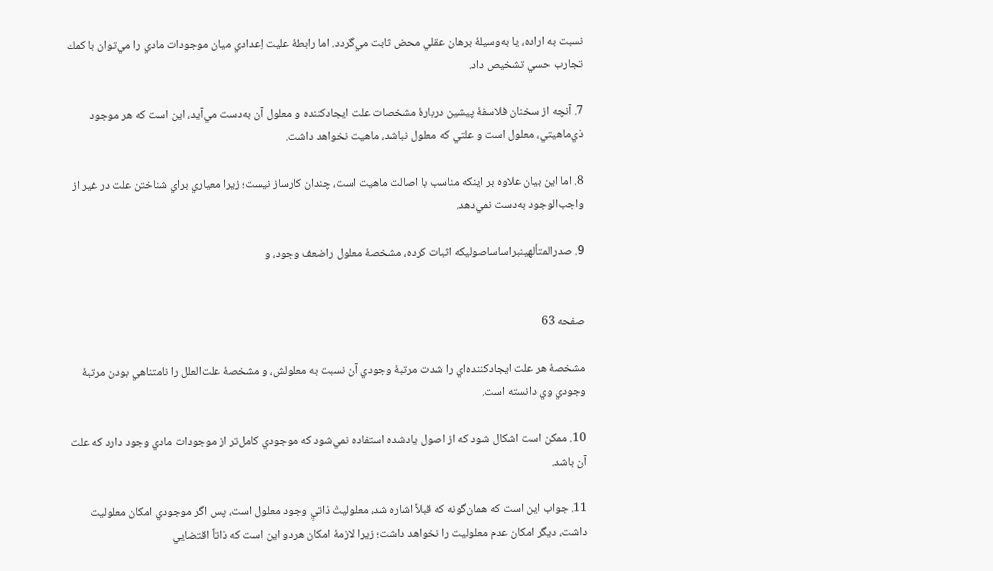نسبت به اراده، يا به‌وسيلهٔ برهان عقلي محض ثابت مي‌گردد. اما رابطهٔ عليت اِعدادي ميان موجودات مادي را مي‌توان با كمك تجارب حسي تشخيص داد.

7. آنچه از سخنان فلاسفهٔ پيشين دربارهٔ مشخصات علت ايجادكننده و معلول آن به‌دست مي‌آيد، اين است كه هر موجود ذي‌ماهيتي، معلول است و علتي كه معلول نباشد، ماهيت نخواهد داشت.

8. اما اين بيان علاوه بر اينكه مناسب با اصالت ماهيت است، چندان كارساز نيست؛ زيرا معياري براي شناختن علت در غير از واجب‌الوجود به‌دست نمي‌دهد.

9. صدرالمتألهينبراساساصوليكه اثبات كرده، مشخصهٔ معلول راضعف وجود، و


صفحه 63

مشخصهٔ هر علت ايجادکننده‌اي را شدت مرتبهٔ وجودي آن نسبت به معلولش، و مشخصهٔ علت‌العلل را نامتناهي بودن مرتبهٔ وجودي وي دانسته است.

10. ممكن است اشكال شود كه از اصول يادشده استفاده نمي‌شود كه موجودي كامل‌تر از موجودات مادي وجود دارد كه علت آن باشد.

11. جواب اين است كه همان‌گونه كه قبلاً اشاره شد، معلوليتْ ذاتيِ وجود معلول است، پس اگر موجودي امكان معلوليت داشت، ديگر امكان عدم معلوليت را نخواهد داشت؛ زيرا لازمهٔ امكان هردو اين است كه ذاتاً اقتضايي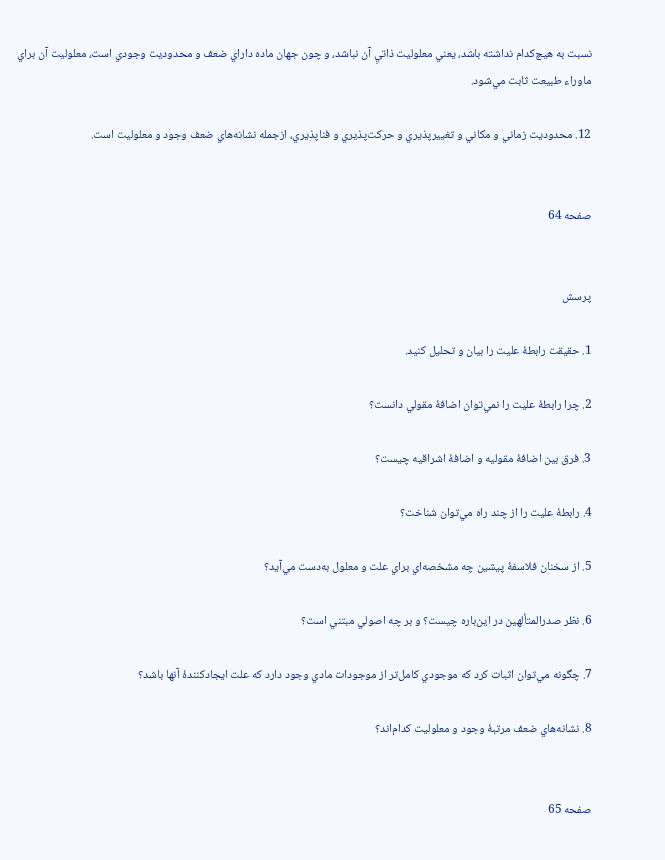نسبت به هيچ‌كدام نداشته باشد، يعني معلوليت ذاتيِ آن نباشد، و چون جهان ماده داراي ضعف و محدوديت وجودي است، معلوليت آن براي ماوراء طبيعت ثابت مي‌شود.

12. محدوديت زماني و مكاني و تغييرپذيري و حركت‌پذيري و فناپذيري، ازجمله نشانه‌هاي ضعف وجود و معلوليت است.


صفحه 64


پرسش

1. حقيقت رابطهٔ عليت را بيان و تحليل كنيد.

2. چرا رابطهٔ عليت را نمي‌توان اضافهٔ مقولي دانست؟

3. فرق بين اضافهٔ مقوليه و اضافهٔ اشراقيه چيست؟

4. رابطهٔ عليت را از چند راه مي‌توان شناخت؟

5. از سخنان فلاسفهٔ پيشين چه مشخصه‌اي براي علت و معلول به‌دست مي‌آيد؟

6. نظر صدرالمتألهين در اين‌باره چيست؟ و بر چه اصولي مبتني است؟

7. چگونه مي‌توان اثبات كرد كه موجودي كامل‌تر از موجودات مادي وجود دارد كه علت ايجاد‌كنندهٔ آنها باشد؟

8. نشانه‌هاي ضعف مرتبهٔ وجود و معلوليت كدام‌اند؟


صفحه 65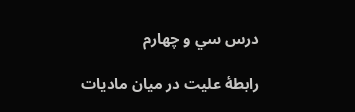درس سي و چهارم

رابطهٔ عليت در ميان ماديات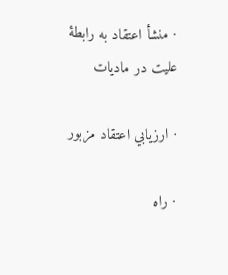· منشأ اعتقاد به رابطهٔ عليت در ماديات

· ارزيابي اعتقاد مزبور

· راه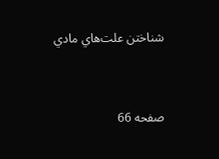شناختن علت‌هاي مادي


صفحه 66